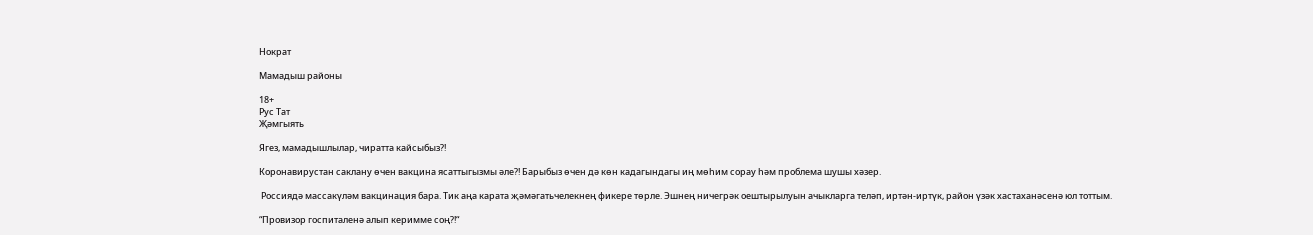Нократ

Мамадыш районы

18+
Рус Тат
Җәмгыять

Ягез, мамадышлылар, чиратта кайсыбыз?!

Коронавирустан саклану өчен вакцина ясаттыгызмы әле?! Барыбыз өчен дә көн кадагындагы иң мөһим сорау һәм проблема шушы хәзер.

 Россиядә массакүләм вакцинация бара. Тик аңа карата җәмәгатьчелекнең фикере төрле. Эшнең ничегрәк оештырылуын ачыкларга теләп, иртән-иртүк, район үзәк хастаханәсенә юл тоттым.

“Провизор госпиталенә алып керимме соң?!“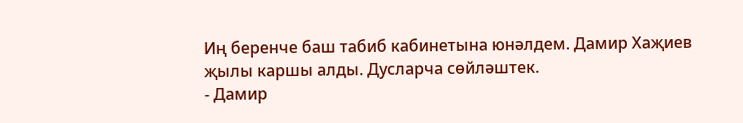Иң беренче баш табиб кабинетына юнәлдем. Дамир Хаҗиев җылы каршы алды. Дусларча сөйләштек.
- Дамир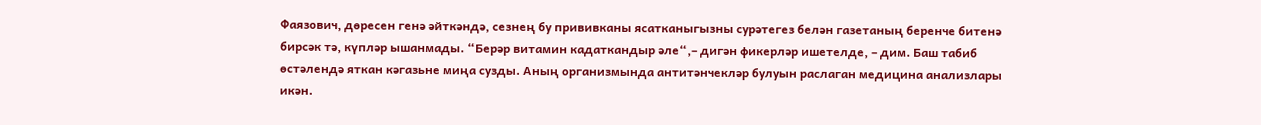Фаязович, дөресен генә әйткәндә, сезнең бу прививканы ясатканыгызны сурәтегез белән газетаның беренче битенә бирсәк тә, күпләр ышанмады. “Берәр витамин кадаткандыр әле“,– дигән фикерләр ишетелде, – дим. Баш табиб өстәлендә яткан кәгазьне миңа сузды. Аның организмында антитәнчекләр булуын раслаган медицина анализлары икән.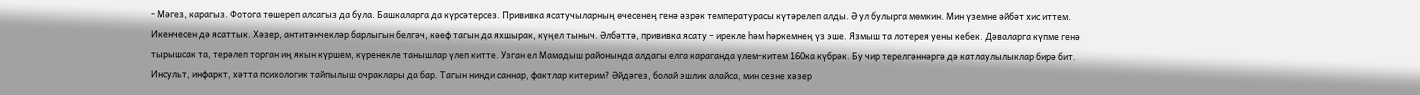- Мәгез, карагыз. Фотога төшереп алсагыз да була. Башкаларга да күрсәтерсез. Прививка ясатучыларның өчесенең генә әзрәк температурасы күтәрелеп алды. Ә ул булырга мөмкин. Мин үземне әйбәт хис иттем. Икенчесен дә ясаттык. Хәзер, антитәнчекләр барлыгын белгәч, кәеф тагын да яхшырак, күңел тыныч. Әлбәттә, прививка ясату – ирекле һәм һәркемнең үз эше. Язмыш та лотерея уены кебек. Дәваларга күпме генә тырышсак та, терәлеп торган иң якын күршем, күренекле танышлар үлеп китте. Узган ел Мамадыш районында алдагы елга караганда үлем-китем 160ка күбрәк. Бу чир терелгәннәргә дә катлаулылыклар бирә бит. Инсульт, инфаркт, хәтта психологик тайпылыш очраклары да бар. Тагын нинди саннар, фактлар китерим? Әйдәгез, болай эшлик алайса, мин сезне хәзер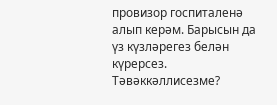провизор госпиталенә алып керәм. Барысын да үз күзләрегез белән күрерсез. Тәвәккәллисезме?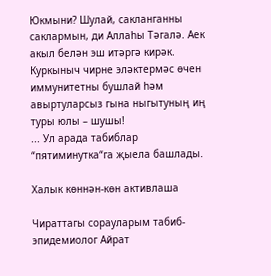Юкмыни? Шулай, сакланганны саклармын, ди Аллаһы Тәгалә. Аек акыл белән эш итәргә кирәк. Куркыныч чирне эләктермәс өчен иммунитетны бушлай һәм авыртуларсыз гына ныгытуның иң туры юлы – шушы!
... Ул арада табиблар “пятиминутка“га җыела башлады.

Халык көннән-көн активлаша

Чираттагы сорауларым табиб-эпидемиолог Айрат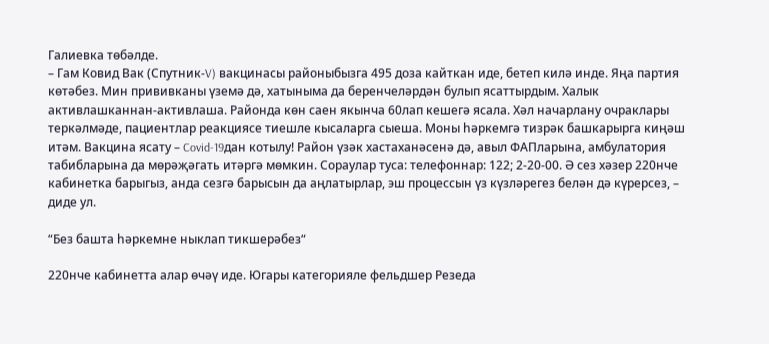Галиевка төбәлде.
– Гам Ковид Вак (Спутник-V) вакцинаcы районыбызга 495 доза кайткан иде, бетеп килә инде. Яңа партия көтәбез. Мин прививканы үземә дә, хатыныма да беренчеләрдән булып ясаттырдым. Халык активлашканнан-активлаша. Районда көн саен якынча 60лап кешегә ясала. Хәл начарлану очраклары теркәлмәде, пациентлар реакциясе тиешле кысаларга сыеша. Моны һәркемгә тизрәк башкарырга киңәш итәм. Вакцина ясату – Covid-19дан котылу! Район үзәк хастаханәсенә дә, авыл ФАПларына, амбулатория табибларына да мөрәҗәгать итәргә мөмкин. Сораулар туса: телефоннар: 122; 2-20-00. Ә сез хәзер 220нче кабинетка барыгыз, анда сезгә барысын да аңлатырлар, эш процессын үз күзләрегез белән дә күрерсез, – диде ул.

“Без башта һәркемне ныклап тикшерәбез“

220нче кабинетта алар өчәү иде. Югары категорияле фельдшер Резеда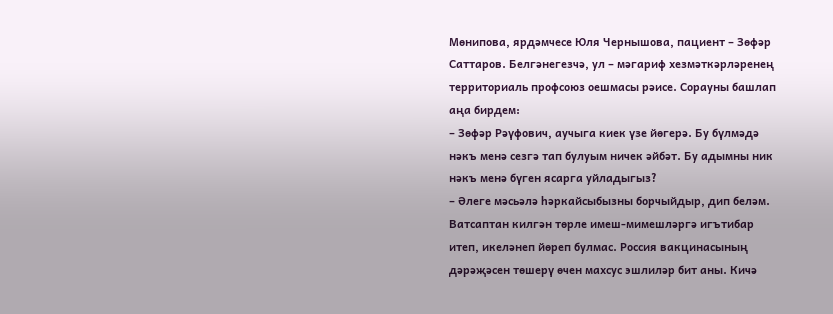Мөнипова, ярдәмчесе Юля Чернышова, пациент – Зөфәр Саттаров. Белгәнегезчә, ул – мәгариф хезмәткәрләренең территориаль профсоюз оешмасы рәисе. Сорауны башлап аңа бирдем:
– Зөфәр Рәүфович, аучыга киек үзе йөгерә. Бу бүлмәдә нәкъ менә сезгә тап булуым ничек әйбәт. Бу адымны ник нәкъ менә бүген ясарга уйладыгыз?
– Әлеге мәсьәлә һәркайсыбызны борчыйдыр, дип беләм. Ватсаптан килгән төрле имеш-мимешләргә игътибар итеп, икеләнеп йөреп булмас. Россия вакцинасының дәрәҗәсен төшерү өчен махсус эшлиләр бит аны. Кичә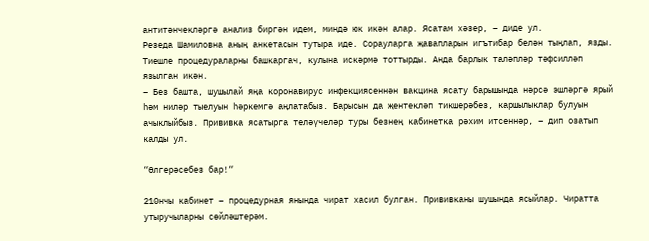антитәнчекләргә анализ биргән идем, миндә юк икән алар. Ясатам хәзер, – диде ул.
Резеда Шамиловна аның анкетасын тутыра иде. Сорауларга җавапларын игътибар белән тыңлап, язды. Тиешле процедураларны башкаргач, кулына искәрмә тоттырды. Анда барлык таләпләр тәфсилләп язылган икән.
– Без башта, шушылай яңа коронавирус инфекциясеннән вакцина ясату барышында нәрсә эшләргә ярый һәм ниләр тыелуын һәркемгә аңлатабыз. Барысын да җентекләп тикшерәбез, каршылыклар булуын ачыклыйбыз. Прививка ясатырга теләүчеләр туры безнең кабинетка рәхим итсеннәр, – дип озатып калды ул.

“Өлгерәсебез бар!“

210нчы кабинет – процедурная янында чират хасил булган. Прививканы шушында ясыйлар. Чиратта утыручыларны сөйләштерәм.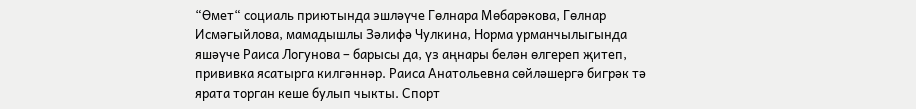“Өмет“ социаль приютында эшләүче Гөлнара Мөбарәкова, Гөлнар Исмәгыйлова, мамадышлы Зәлифә Чулкина, Норма урманчылыгында яшәүче Раиса Логунова – барысы да, үз аңнары белән өлгереп җитеп, прививка ясатырга килгәннәр. Раиса Анатольевна сөйләшергә бигрәк тә ярата торган кеше булып чыкты. Спорт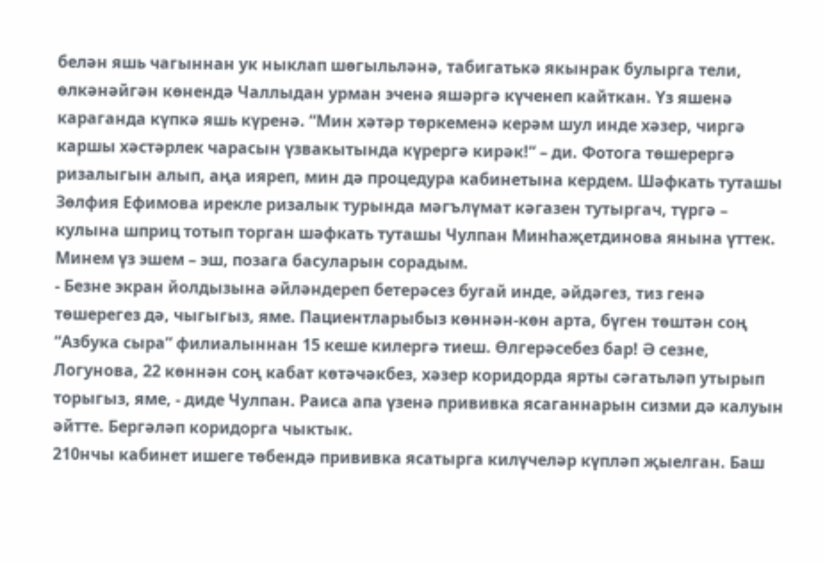белән яшь чагыннан ук ныклап шөгыльләнә, табигатькә якынрак булырга тели, өлкәнәйгән көнендә Чаллыдан урман эченә яшәргә күченеп кайткан. Үз яшенә караганда күпкә яшь күренә. “Мин хәтәр төркеменә керәм шул инде хәзер, чиргә каршы хәстәрлек чарасын үзвакытында күрергә кирәк!“ – ди. Фотога төшерергә ризалыгын алып, аңа ияреп, мин дә процедура кабинетына кердем. Шәфкать туташы Зөлфия Ефимова ирекле ризалык турында мәгълүмат кәгазен тутыргач, түргә – кулына шприц тотып торган шәфкать туташы Чулпан Минһаҗетдинова янына үттек. Минем үз эшем – эш, позага басуларын сорадым.
- Безне экран йолдызына әйләндереп бетерәсез бугай инде, әйдәгез, тиз генә төшерегез дә, чыгыгыз, яме. Пациентларыбыз көннән-көн арта, бүген төштән соң “Азбука сыра“ филиалыннан 15 кеше килергә тиеш. Өлгерәсебез бар! Ә сезне, Логунова, 22 көннән соң кабат көтәчәкбез, хәзер коридорда ярты сәгатьләп утырып торыгыз, яме, - диде Чулпан. Раиса апа үзенә прививка ясаганнарын сизми дә калуын әйтте. Бергәләп коридорга чыктык.
210нчы кабинет ишеге төбендә прививка ясатырга килүчеләр күпләп җыелган. Баш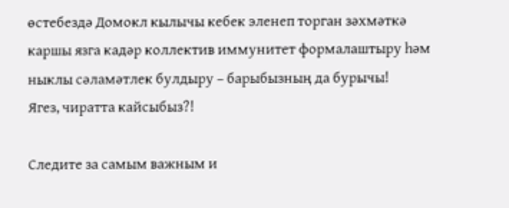өстебездә Домокл кылычы кебек эленеп торган зәхмәткә каршы язга кадәр коллектив иммунитет формалаштыру һәм ныклы сәламәтлек булдыру – барыбызның да бурычы!
Ягез, чиратта кайсыбыз?!

Следите за самым важным и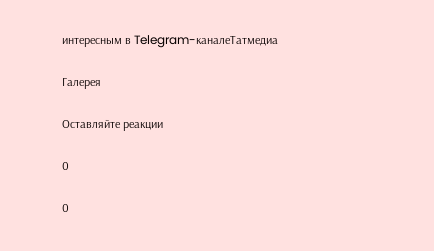интересным в Telegram-каналеТатмедиа

Галерея

Оставляйте реакции

0

0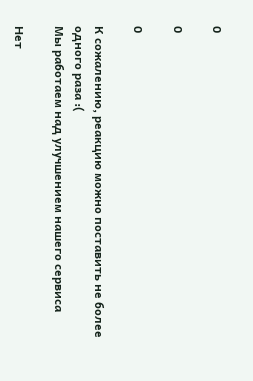0

0

0

К сожалению, реакцию можно поставить не более одного раза :(
Мы работаем над улучшением нашего сервиса

Нет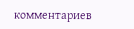комментариев